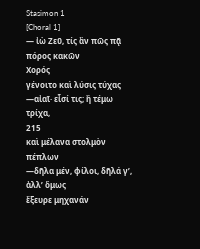Stasimon 1
[Choral 1]
— ἰὼ Ζεῦ, τίς ἂν πῶς πᾷ πόρος κακῶν
Χορός
γένοιτο καὶ λύσις τύχας
—αἰαῖ· εἶσί τις; ἢ τέμω τρίχα,
215
καὶ μέλανα στολμὸν πέπλων
—δῆλα μέν, φίλοι, δῆλά γʼ, ἀλλ’ ὅμως
ἔξευρε μηχανάν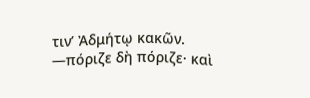τιν’ Ἀδμήτῳ κακῶν.
—πόριζε δὴ πόριζε· καὶ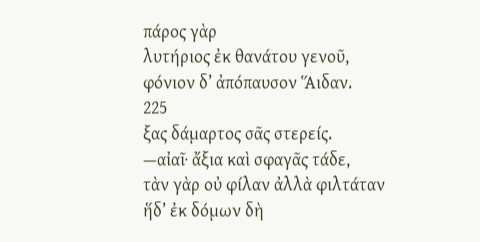πάρος γὰρ
λυτήριος ἐκ θανάτου γενοῦ,
φόνιον δ’ ἀπόπαυσον Ἅιδαν.
225
ξας δάμαρτος σᾶς στερείς.
—αἰαῖ· ἄξια καὶ σφαγᾶς τάδε,
τὰν γὰρ οὐ φίλαν ἀλλὰ φιλτάταν
ἥδ’ ἐκ δόμων δὴ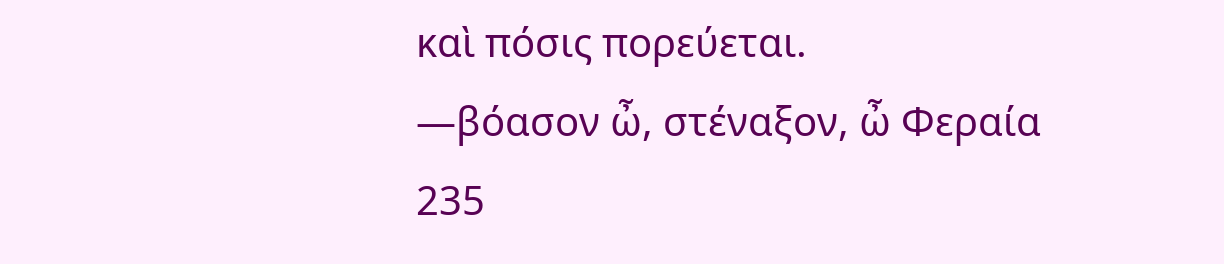καὶ πόσις πορεύεται.
—βόασον ὦ, στέναξον, ὦ Φεραία
235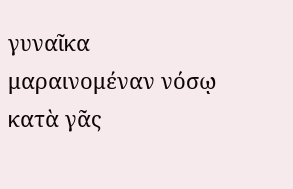γυναῖκα μαραινομέναν νόσῳ
κατὰ γᾶς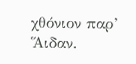χθόνιον παρ’ Ἅιδαν.